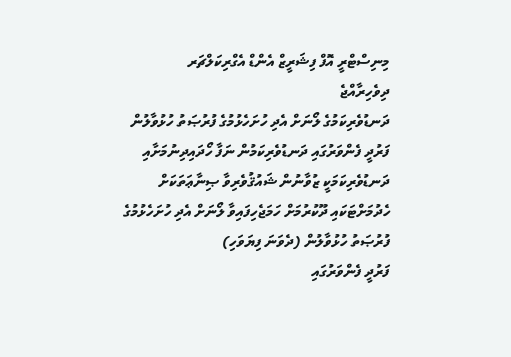މިނިސްޓްރީ އޮފް ފިޝަރީޒް އެންޑް އެގްރިކަލްޗަރ
ދިވެހިރާއްޖެ
ދަނޑުވެރިކަމުގެ ލޯނަށް އެދި ހުށަހެޅުމުގެ ފުރުޞަތު ހުޅުވާލުން
ފަރުދީ ފެންވަރުގައި ދަނޑުވެރިކަމުން ނަފާ ހޯދައިދިނުމަށާއި ދަނޑުވެރިކަމަކީ ޒުވާނުން ޝައުޤުވެރިވާ ޞިނާޢަތަކަށް ހެދުމަށްޓަކައި ދޫކުރުމަށް ހަމަޖެހިފައިވާ ލޯނަށް އެދި ހުށަހެޅުމުގެ ފުރުޞަތު ހުޅުވާލުން (ދެވަނަ ފިޔަވަހި)
ފަރުދީ ފެންވަރުގައި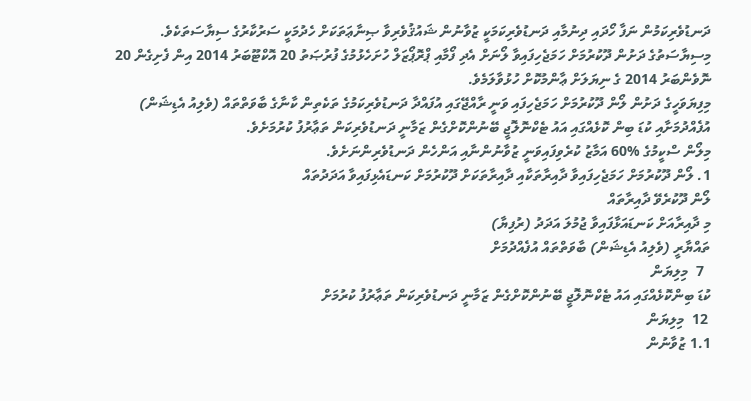ދަނޑުވެރިކަމުން ނަފާ ހޯދައި ދިނުމާއި ދަނޑުވެރިކަމަކީ ޒުވާނުން ޝައުޤުވެރިވާ ޞިނާޢަތަކަށް ހެދުމަކީ ސަރުކާރުގެ ސިޔާސަތަކެވެ. މިސިޔާސަތުގެ ދަށުން ދޫކުރުމަށް ހަމަޖެހިފައިވާ ލޯނަށް އެދި ފޯމާއި ޕްރޮޕޯޒަލް ހުށަހެޅުމުގެ ފުރުޞަތު 20 އޮކްޓޫބަރު 2014 އިން ފެށިގެން 20 ނޮވެންބަރު 2014 ގެ ނިޔަލަށް ޢާންމުކޮށް ހުޅުވާލަމެވެ.
މިފިޔަވަހީގެ ދަށުން ލޯން ދޫކުރުމަށް ހަމަޖެހިފައި ވަނީ ރާއްޖޭގައި އުފައްދާ ދަނޑުވެރިކަމުގެ ތަކެތިން ކާނާގެ ބާވަތްތައް (ވެލިއު އެޑިޝަން) އުފެއްދުމަށާއި ކުޑަ ބިން ކޮޅެއްގައި އައު ޓެކްނޮލޮޖީ ބޭނުންކޮށްގެން ޒަމާނީ ދަނޑުވެރިކަން ތަޢާރުފު ކުރުމަށެވެ.
މިލޯން ސްކީމުގެ %60 އަމާޒު ކުރެވިފައިވަނީ ޒުވާނުންނާއި އަންހެން ދަނޑުވެރިންނަށެވެ.
1. ލޯން ދޫކުރުމަށް ހަމަޖެހިފައިވާ ދާއިރާތަކާއި ދާއިރާތަކަށް ދޫކުރުމަށް ކަނޑައެޅިފައިވާ އަދަދުތައް
ލޯން ދޫކުރެވޭ ދާއިރާތައް
މި ދާއިރާއަށް ކަނޑައަޅާފައިވާ ޖުމުލަ އަދަދު (ރުފިޔާ)
ތައްޔާރީ (ވެލިއު އެޑިޝަން) ބާވަތްތައް އުފެއްދުމަށް
  7  މިލިޔަން
ކުޑަ ބިންކޮޅެއްގައި އައު ޓެކްނޮލޮޖީ ބޭނުންކޮށްގެން ޒަމާނީ ދަނޑުވެރިކަން ތަޢާރުފު ކުރުމަށް
 12  މިލިޔަން
1.1 ޒުވާނުން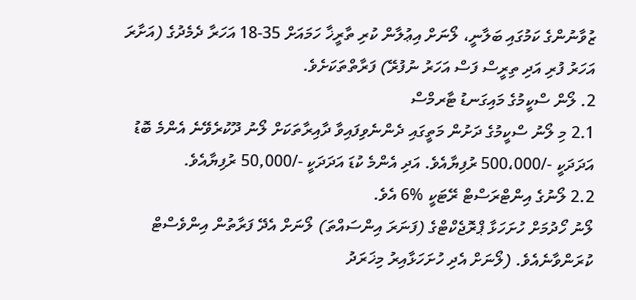ޒުވާނުންގެ ކަމުގައި ބަލާނީ، ލޯނަށް އިޢުލާން ކުރި ތާރީޚާ ހަމައަށް 35-18 އަހަރާ ދެމެދުގެ (އަށާރަ އަހަރު ފުރި އަދި ތިރީސް ފަސް އަހަރު ނުފުރޭ) ފަރާތްތަކަށެވެ.
2. ލޯން ސްކީމުގެ މައިގަނޑު ޓާރމްސް
2.1 މި ލޯނު ސްކީމުގެ ދަށުން މަތީގައި ދެންނެވިފައިވާ ދާއިރާތަކަށް ލޯނު ދޫކުރެވޭނެ އެންމެ ބޮޑު އަދަދަކީ -/500،000 ރުފިޔާއެވެ. އަދި އެންމެ ކުޑަ އަދަދަކީ -/50,000 ރުފިޔާއެވެ.
2.2 ލޯނުގެ އިންޓްރަސްޓް ރޭޓަކީ %6 އެވެ.
ލޯނު ހޯދުމަށް ހުށަހަޅާ ޕްރޮޖެކްޓްގެ (ފަނަރަ އިންސައްތަ) ލޯނަށް އެދޭ ފަރާތުން އިންވެސްޓް ކުރަންވާނެއެވެ. (ލޯނަށް އެދި ހުށަހަޅާއިރު މިޚަރަދު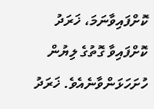ކޮށްފައިވާނަމަ، ޚަރަދު ކޮށްފައިވާ ގޮތުގެ ލިޔުން ހުށަހަޅަންވާނެއެވެ. ޚަރަދު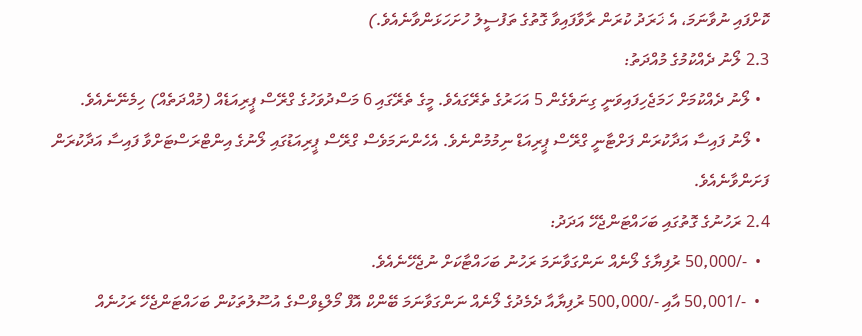ކޮށްފައި ނުވާނަމަ، އެ ޚަރަދު ކުރަން ރާވާފައިވާ ގޮތުގެ ތަފުސީލު ހުށަހަޅަންވާނެއެވެ.)
2.3 ލޯނު ދެއްކުމުގެ މުއްދަތު:
  • ލޯނު ދެއްކުމަށް ހަމަޖެހިފައިވަނީ ގިނަވެގެން 5 އަހަރުގެ ތެރޭގައެވެ. މީގެ ތެރޭގައި 6 މަސްދުވަހުގެ ގްރޭސް ޕީރިއަޑެއް (މުއްދަތެއް) ހިމެނޭނެއެވެ.
  • ލޯނު ފައިސާ އަދާކުރަން ފަށްޓާނީ ގްރޭސް ޕީރިއަޑް ނިމުމުންނެވެ. އެހެންނަމަވެސް ގްރޭސް ޕީރިއަޑުގައި ލޯނުގެ އިންޓްރަސްޓަށްވާ ފައިސާ އަދާކުރަން ފަށަންވާނެއެވެ.
2.4 ރަހުނުގެ ގޮތުގައި ބަހައްޓަންޖެހޭ އަދަދު:
  •  -/50,000 ރުފިޔާގެ ލޯނެއް ނަންގަވާނަމަ ރަހުނު ބަހައްޓާކަށް ނުޖެހޭނެއެވެ.
  •  -/50,001 އާއި -/500,000 ރުފިޔާއާ ދެމެދުގެ ލޯނެއް ނަންގަވާނަމަ ބޭންކް އޮފް މޯލްޑިވްސްގެ އުސޫލުތަކުން ބަހައްޓަންޖެހޭ ރަހުނެއް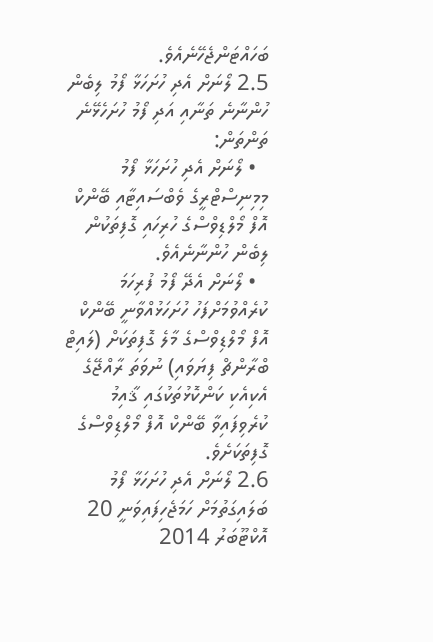ބަހައްޓަންޖެހޭނެއެވެ.
2.5 ލޯނަށް އެދި ހުށަހަޅާ ފޯމު ލިބެން ހުންނާނެ ތަނާއި އަދި ފޯމު ހުށަހެޅޭނެ ތަންތަން:
  • ލޯނަށް އެދި ހުށަހަޅާ ފޯމު މިމިނިސްޓްރީގެ ވެބްސައިޓާއި ބޭންކް އޮފް މޯލްޑިވްސްގެ ހުރިހައި ގޮފިތަކުން ލިބެން ހުންނާނެއެވެ.
  • ލޯނަށް އެދޭ ފޯމު ފުރިހަމަ ކުރެއްވުމަށްފަހު ހުށަހަޅުއްވާނީ ބޭންކް އޮފް މޯލްޑިވްސްގެ މާލެ ގޮފިތަކަށް (ލައިޓް ބްރާންޗް ފިޔަވައި) ނުވަތަ ރާއްޖޭގެ އެކިއެކި ކަންކޮޅުތަކުގައި ޤާއިމު ކުރެވިފައިވާ ބޭންކް އޮފް މޯލްޑިވްސްގެ ގޮފިތަކަށެވެ.
2.6 ލޯނަށް އެދި ހުށަހަޅާ ފޯމު ބަލައިގަތުމަށް ހަމަޖެހިފައިވަނީ 20 އޮކްޓޫބަރު 2014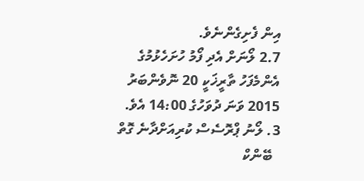އިން ފެށިގެންނެވެ.
2.7 ލޯނަށް އެދި ފޯމު ހުށަހެޅުމުގެ އެންމެފަހު ތާރީޚަކީ 20 ނޮވެންބަރު 2015 ވަނަ ދުވަހުގެ 14:00 އެވެ.
3. ލޯނު ޕްރޮސެސް ކުރިއަށްދާނެ ގޮތް
  ބޭންކް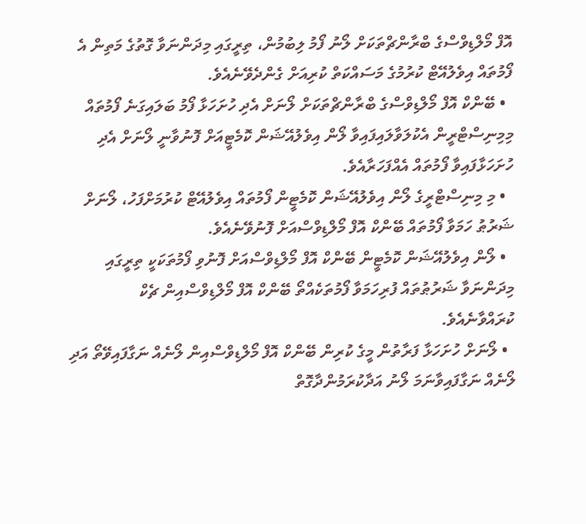އޮފް މޯލްޑިވްސްގެ ބްރާންޗްތަކަށް ލޯނު ފޯމު ލިބުމުން، ތިރީގައި މިދަންނަވާ ގޮތުގެ މަތިން އެ ފޯމުތައް އިވެލުއޭޓް ކުރުމުގެ މަސައްކަތް ކުރިއަށް ގެންދެވޭނެއެވެ.
  • ބޭންކް އޮފް މޯލްޑިވްސްގެ ބްރާންޗްތަކަށް ލޯނަށް އެދި ހުށަހަޅާ ފޯމު ބަލައިގަނެ ފޯމުތައް މިމިނިސްޓްރީން އެކުލަވާލައިފައިވާ ލޯން އިވެލުއޭޝަން ކޮމެޓީއަށް ފޮނުވާނީ ލޯނަށް އެދި ހުށަހަޅާފައިވާ ފޯމުތައް އެއްފަހަރާއެވެ.
  • މި މިނިސްޓްރީގެ ލޯން އިވެލުއޭޝަން ކޮމެޓީން ފޯމުތައް އިވެލުއޭޓް ކުރުމަށްފަހު، ލޯނަށް ޝަރުޠު ހަމަވާ ފޯމުތައް ބޭންކް އޮފް މޯލްޑިވްސްއަށް ފޮނުވޭނެއެވެ.
  • ލޯން އިވެލުއޭޝަން ކޮމެޓީން ބޭންކް އޮފް މޯލްޑިވްސްއަށް ފޮނުވި ފޯމުތަކަކީ ތިރީގައި މިދަންނަވާ ޝަރުޠުތައް ފުރިހަމަވާ ފޯމުތަކެއްތޯ ބޭންކް އޮފް މޯލްޑިވްސްއިން ޗެކް ކުރައްވާނެއެވެ.
  • ލޯނަށް ހުށަހަޅާ ފަރާތުން މީގެ ކުރިން ބޭންކް އޮފް މޯލްޑިވްސްއިން ލޯނެއް ނަގާފައިވޭތޯ އަދި ލޯނެއް ނަގާފައިވާނަމަ ލޯނު އަދާކުރަމުންދާގޮތް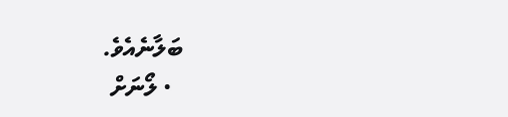ބަލާނެއެވެ.
  • ލޯނަށް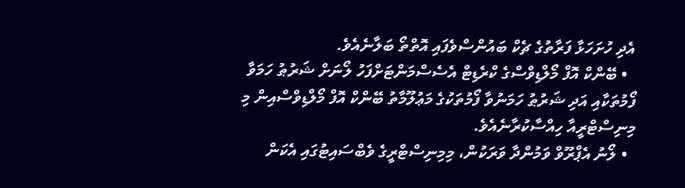އެދި ހުށަހަޅާ ފަރާތުގެ ޗެކް ބައުންސްވެފައި އޮތްތޯ ބަލާނެއެވެ.
  • ބޭންކް އޮފް މޯލްޑިވްސްގެ ކްރެޑިޓް އެސެސްމަންޓަށްފަހު ލޯނަށް ޝަރުޠު ހަމަވާ ފޯމުތަކާއި އަދި ޝަރުޠު ހަމަނުވާ ފޯމުތަކުގެ މަޢުލޫމާތު ބޭންކް އޮފް މޯލްޑިވްސްއިން މި މިނިސްޓްރީއާ ހިއްސާކުރާނެއެވެ.
  • ލޯނު އެޕްރޫވް ވަމުންދާ ވަރަކުން، މިމިނިސްޓްރީގެ ވެބްސައިޓުގައި އެކަން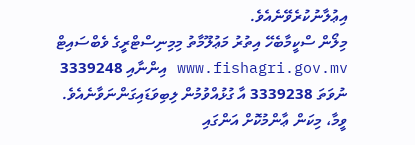އިޢުލާނުކުރެވޭނެއެވެ.
މިލޯން ސްކީމާބެހޭ އިތުރު މަޢުލޫމާތު މިމިނިސްޓްރީގެ ވެބްސައިޓް www.fishagri.gov.mv އިންނާއި 3339248 ނުވަތަ 3339238 އާ ގުޅުއްވުމުން ލިބިވަޑައިގަންނަވާނެއެވެ.
ވީމާ، މިކަން ޢާންމުކޮށް އަންގައި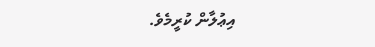އިޢުލާން ކުރީމެވެ.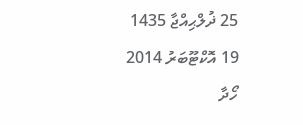25 ޛުލްޙިއްޖާ 1435
19 އޮކްޓޫބަރު 2014
ހޯދާ